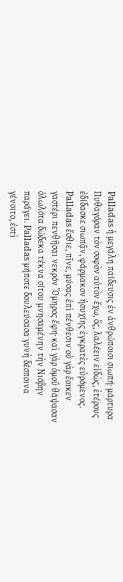Palladas ἡ μεγάλη παίδευσις ἐν ἀνθρώποισι σιωπή· μάρτυρα Πυθαγόραν τὸν σοφὸν αὐτὸν ἔχω, ὅς, λαλέειν εἰδὼς, ἑτέρους ἐδίδασκε σιωπᾷν, φάρμακον ἡσυχίης ἐγκρατὲς εὑρόμενος. Palladas ἔσθιε, πῖνε, μύσας ἐπὶ πένθεσιν οὐ γὰρ ἔοικεν γαστέρι πενθῆσαι νεκρόν Ὅμηρος ἔφη· καὶ γὰρ ὁμοῦ θάψασαν ὀλωλότα δώδεκα τέκνα σίτου μνησαμένην τὴν Νιόβην παράγει. Palladas μήποτε δουλεύσασα γυνὴ δέσποινα γένοιτο, ἐστὶ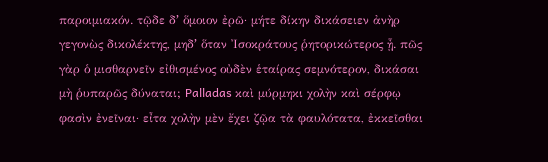παροιμιακόν. τῷδε δʼ ὅμοιον ἐρῶ· μήτε δίκην δικάσειεν ἀνὴρ γεγονὼς δικολέκτης, μηδʼ ὅταν Ἰσοκράτους ῥητορικώτερος ᾖ. πῶς γὰρ ὁ μισθαρνεῖν εἰθισμένος οὐδὲν ἑταίρας σεμνότερον, δικάσαι μὴ ῥυπαρῶς δύναται; Palladas καὶ μύρμηκι χολὴν καὶ σέρφῳ φασὶν ἐνεῖναι· εἶτα χολὴν μὲν ἔχει ζῷα τὰ φαυλότατα, ἐκκεῖσθαι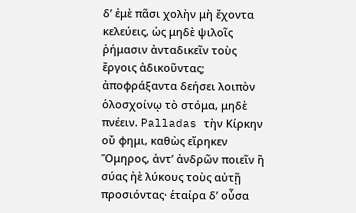δʼ ἐμὲ πᾶσι χολὴν μὴ ἔχοντα κελεύεις, ὡς μηδὲ ψιλοῖς ῥήμασιν ἀνταδικεῖν τοὺς ἔργοις ἀδικοῦντας; ἀποφράξαντα δεήσει λοιπὸν ὁλοσχοίνῳ τὸ στόμα, μηδὲ πνέειν. Palladas τὴν Κίρκην οὔ φημι, καθὼς εἴρηκεν Ὅμηρος, ἀντʼ ἀνδρῶν ποιεῖν ἢ σύας ἠὲ λύκους τοὺς αὐτῇ προσιόντας· ἑταίρα δʼ οὖσα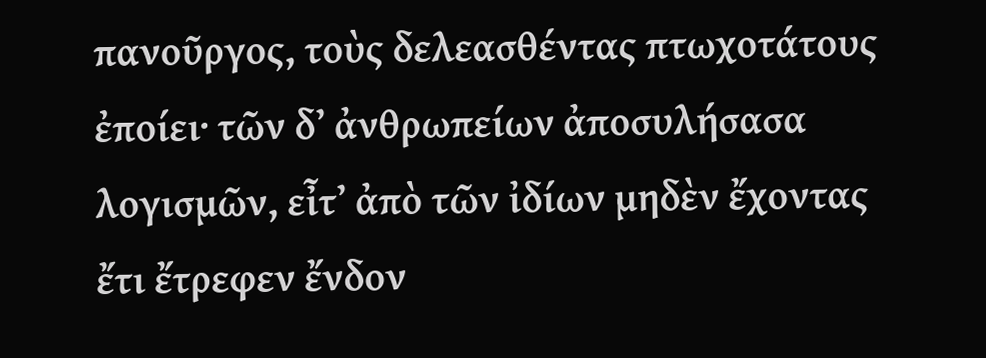πανοῦργος, τοὺς δελεασθέντας πτωχοτάτους ἐποίει· τῶν δʼ ἀνθρωπείων ἀποσυλήσασα λογισμῶν, εἶτʼ ἀπὸ τῶν ἰδίων μηδὲν ἔχοντας ἔτι ἔτρεφεν ἔνδον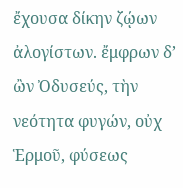ἔχουσα δίκην ζῴων ἀλογίστων. ἔμφρων δʼ ὢν Ὀδυσεύς, τὴν νεότητα φυγών, οὐχ Ἑρμοῦ, φύσεως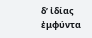δʼ ἰδίας ἐμφύντα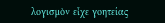λογισμὸν εἶχε γοητείας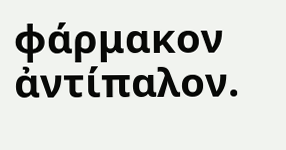φάρμακον ἀντίπαλον.